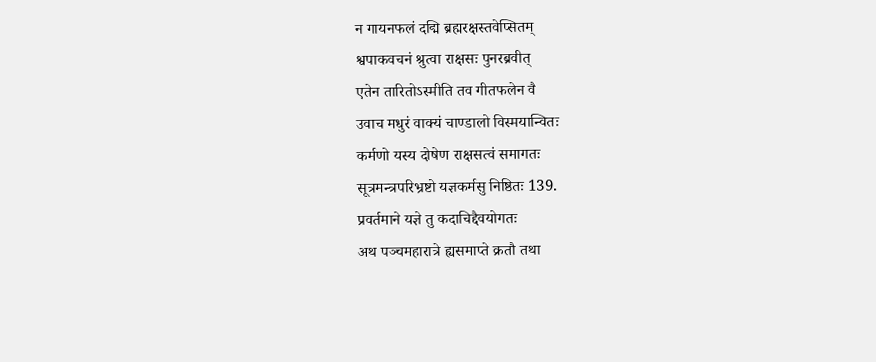न गायनफलं दद्मि ब्रह्मरक्षस्तवेप्सितम्
श्वपाकवचनं श्रुत्वा राक्षसः पुनरब्रवीत्
एतेन तारितोऽस्मीति तव गीतफलेन वै
उवाच मधुरं वाक्यं चाण्डालो विस्मयान्वितः
कर्मणो यस्य दोषेण राक्षसत्वं समागतः
सूत्रमन्त्रपरिभ्रष्टो यज्ञकर्मसु निष्ठितः 139.
प्रवर्तमाने यज्ञे तु कदाचिद्दैवयोगतः
अथ पञ्चमहारात्रे ह्यसमाप्ते क्रतौ तथा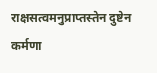राक्षसत्वमनुप्राप्तस्तेन दुष्टेन कर्मणा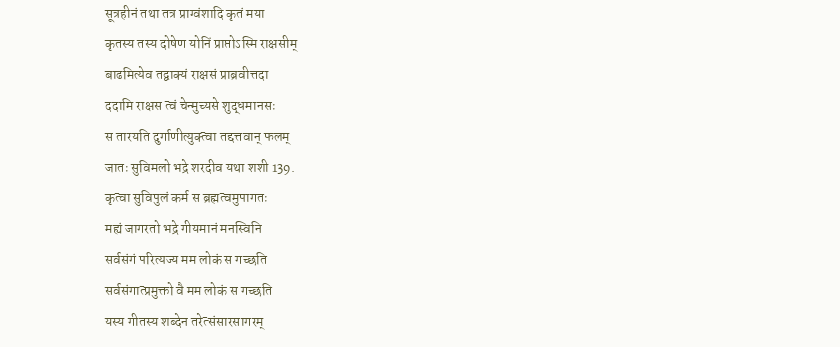सूत्रहीनं तथा तत्र प्राग्वंशादि कृतं मया
कृतस्य तस्य दोषेण योनिं प्राप्तोऽस्मि राक्षसीम्
बाढमित्येव तद्वाक्यं राक्षसं प्राब्रवीत्तदा
ददामि राक्षस त्वं चेन्मुच्यसे शुद्धमानसः
स तारयति दुर्गाणीत्युक्त्वा तद्दत्तवान् फलम्
जातः सुविमलो भद्रे शरदीव यथा शशी 139.
कृत्वा सुविपुलं कर्म स ब्रह्मत्वमुपागतः
मह्यं जागरतो भद्रे गीयमानं मनस्विनि
सर्वसंगं परित्यज्य मम लोकं स गच्छति
सर्वसंगात्प्रमुक्तो वै मम लोकं स गच्छति
यस्य गीतस्य शब्देन तरेत्संसारसागरम्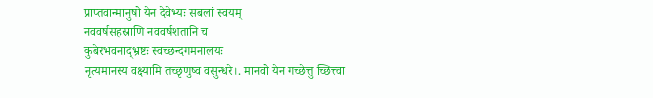प्राप्तवान्मानुषो येन देवेभ्यः सबलां स्वयम्
नववर्षसहस्राणि नववर्षशतानि च
कुबेरभवनाद्भ्रष्टः स्वच्छन्दगमनालयः
नृत्यमानस्य वक्ष्यामि तच्छृणुष्व वसुन्धरे।. मानवो येन गच्छेत्तु च्छित्त्वा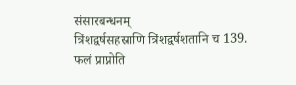संसारबन्धनम्
त्रिंशद्वर्षसहस्राणि त्रिंशद्वर्षशतानि च 139.
फलं प्राप्नोति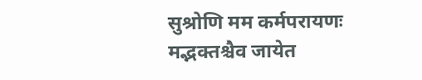सुश्रोणि मम कर्मपरायणः
मद्भक्तश्चैव जायेत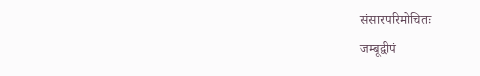संसारपरिमोचितः
जम्बूद्वीपं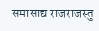समासाद्य राजराजस्तु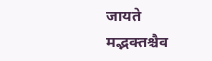जायते
मद्भक्तश्चैव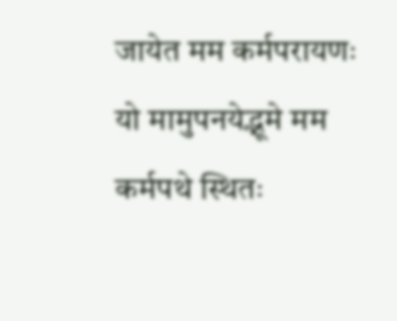जायेत मम कर्मपरायणः
यो मामुपनयेद्भूमे मम कर्मपथे स्थितः